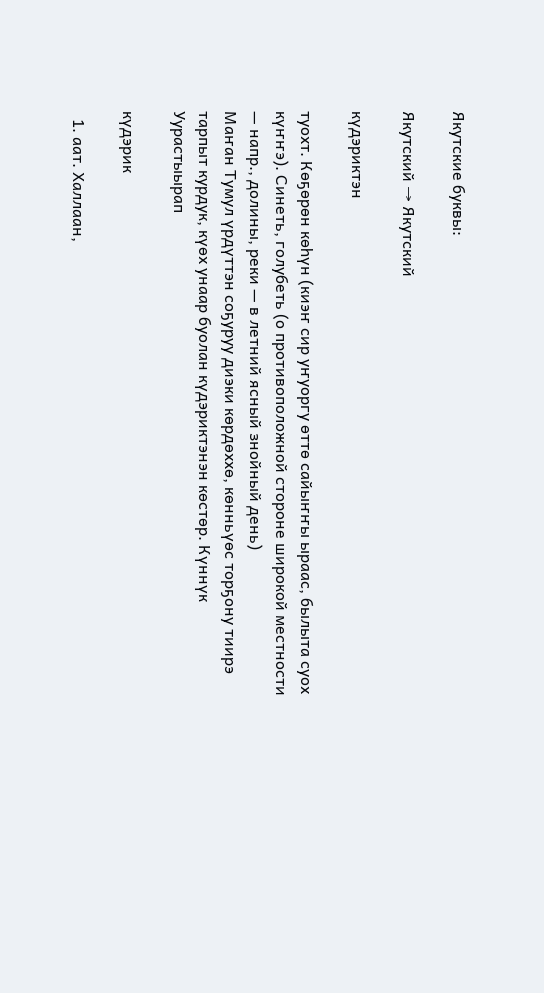Якутские буквы:

Якутский → Якутский

күдэриктэн

туохт. Көҕөрөн көһүн (киэҥ сир уҥуоргу өттө сайыҥҥы ыраас, былыта суох күҥҥэ). Синеть, голубеть (о противоположной стороне широкой местности — напр., долины, реки — в летний ясный знойный день)
Маҥан Тумул үрдүттэн соҕуруу диэки көрдөххө, көнньүөс торҕону тиирэ тарпыт курдук, күөх унаар буолан күдэриктэнэн көстөр. Күннүк Уурастыырап

күдэрик

  1. аат. Халлаан,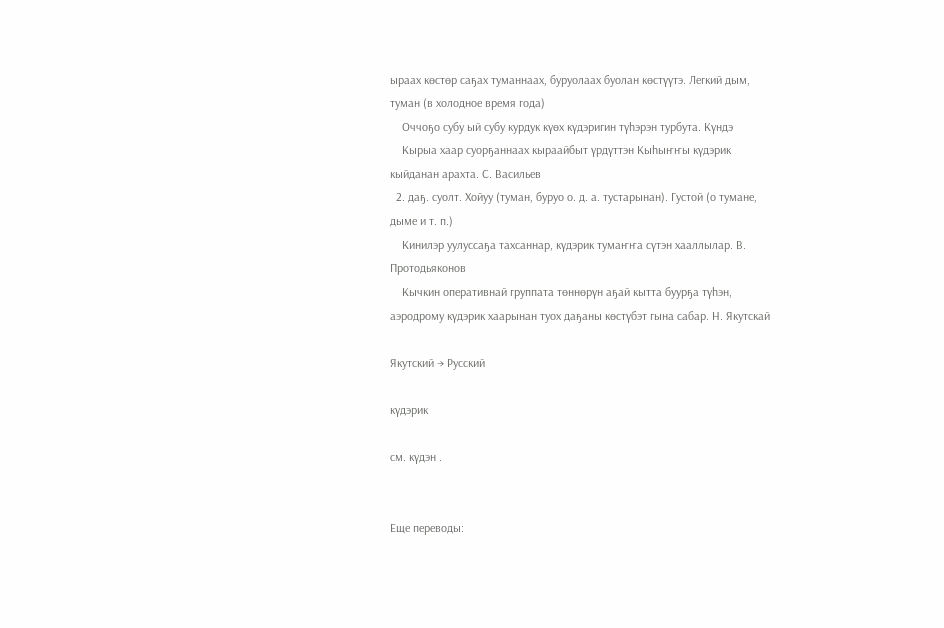ыраах көстөр саҕах туманнаах, буруолаах буолан көстүүтэ. Легкий дым, туман (в холодное время года)
    Оччоҕо субу ый субу курдук күөх күдэригин түһэрэн турбута. Күндэ
    Кырыа хаар суорҕаннаах кыраайбыт үрдүттэн Кыһыҥҥы күдэрик кыйданан арахта. С. Васильев
  2. даҕ. суолт. Хойуу (туман, буруо о. д. а. тустарынан). Густой (о тумане, дыме и т. п.)
    Кинилэр уулуссаҕа тахсаннар, күдэрик тумаҥҥа сүтэн хааллылар. В. Протодьяконов
    Кычкин оперативнай группата төннөрүн аҕай кытта буурҕа түһэн, аэродрому күдэрик хаарынан туох даҕаны көстүбэт гына сабар. Н. Якутскай

Якутский → Русский

күдэрик

см. күдэн .


Еще переводы: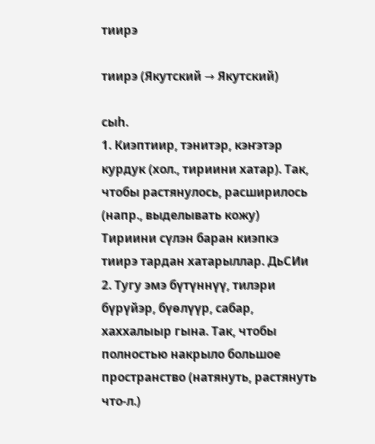тиирэ

тиирэ (Якутский → Якутский)

сыһ.
1. Киэптиир, тэнитэр, кэҥэтэр курдук (хол., тириини хатар). Так, чтобы растянулось, расширилось (напр., выделывать кожу)
Тириини сүлэн баран киэпкэ тиирэ тардан хатарыллар. ДьСИи
2. Тугу эмэ бүтүннүү, тилэри бүрүйэр, бүөлүүр, сабар, хаххалыыр гына. Так, чтобы полностью накрыло большое пространство (натянуть, растянуть что-л.)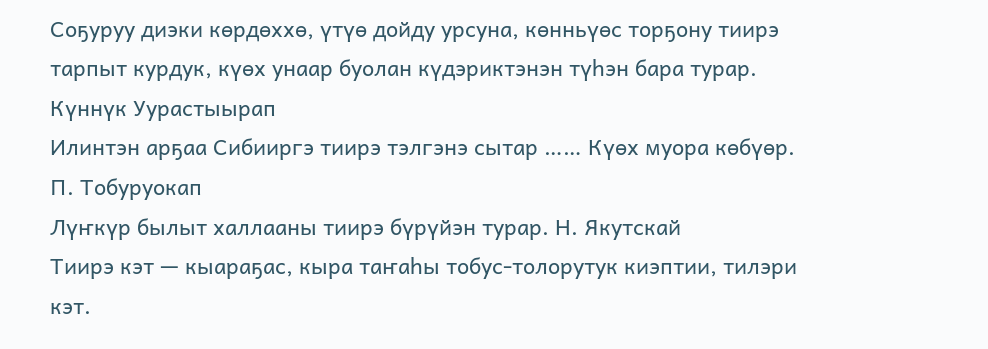Соҕуруу диэки көрдөххө, үтүө дойду урсуна, көнньүөс торҕону тиирэ тарпыт курдук, күөх унаар буолан күдэриктэнэн түһэн бара турар. Күннүк Уурастыырап
Илинтэн арҕаа Сибииргэ тиирэ тэлгэнэ сытар …… Күөх муора көбүөр. П. Тобуруокап
Лүҥкүр былыт халлааны тиирэ бүрүйэн турар. Н. Якутскай
Тиирэ кэт — кыараҕас, кыра таҥаһы тобус-толорутук киэптии, тилэри кэт.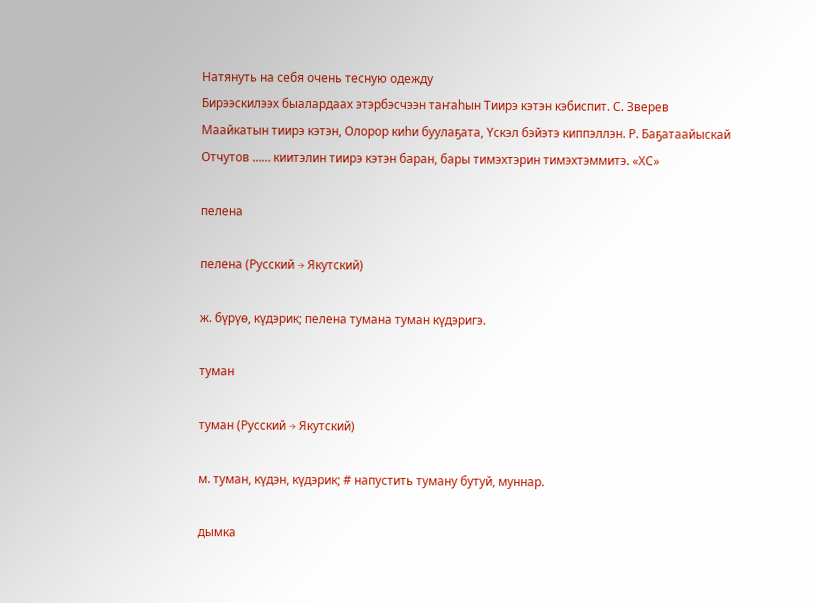Натянуть на себя очень тесную одежду
Бирээскилээх быалардаах этэрбэсчээн таҥаһын Тиирэ кэтэн кэбиспит. С. Зверев
Маайкатын тиирэ кэтэн, Олорор киһи буулаҕата, Үскэл бэйэтэ киппэллэн. Р. Баҕатаайыскай
Отчутов …… киитэлин тиирэ кэтэн баран, бары тимэхтэрин тимэхтэммитэ. «ХС»

пелена

пелена (Русский → Якутский)

ж. бүрүө, күдэрик; пелена тумана туман күдэригэ.

туман

туман (Русский → Якутский)

м. туман, күдэн, күдэрик; # напустить туману бутуй, муннар.

дымка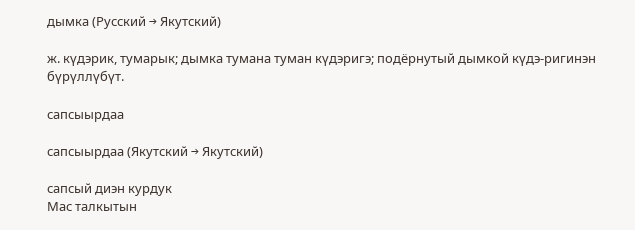дымка (Русский → Якутский)

ж. күдэрик, тумарык; дымка тумана туман күдэригэ; подёрнутый дымкой күдэ-ригинэн бүрүллүбүт.

сапсыырдаа

сапсыырдаа (Якутский → Якутский)

сапсый диэн курдук
Мас талкытын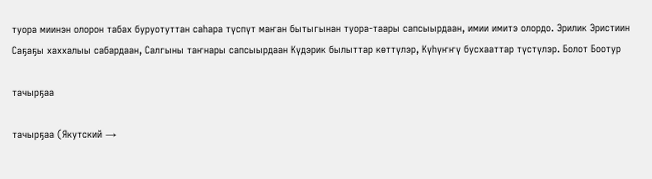туора миинэн олорон табах буруотуттан саһара түспүт маҥан бытыгынан туора-таары сапсыырдаан, имии имитэ олордо. Эрилик Эристиин
Саҕаҕы хаххалыы сабардаан, Салгыны таҥнары сапсыырдаан Күдэрик былыттар көттүлэр, Күһүҥҥү бусхааттар түстүлэр. Болот Боотур

тачырҕаа

тачырҕаа (Якутский →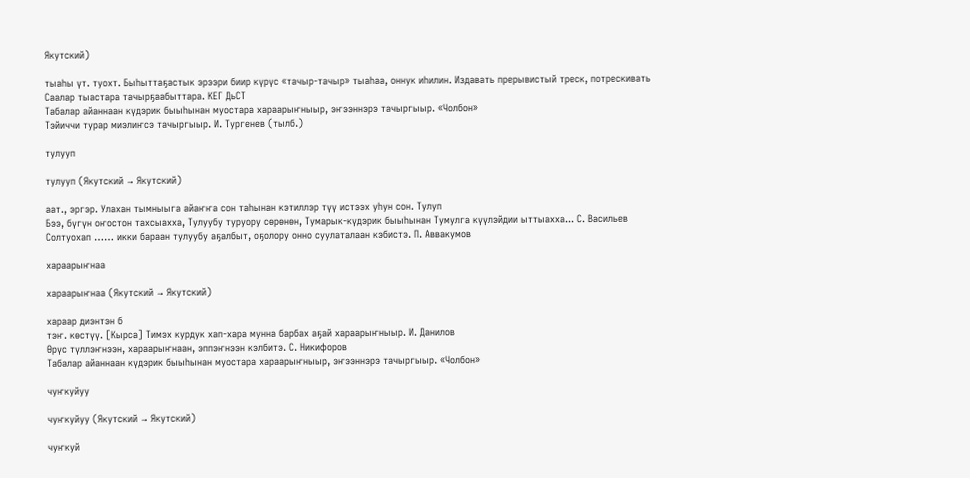Якутский)

тыаһы үт. туохт. Быһыттаҕастык эрээри биир күрүс «тачыр-тачыр» тыаһаа, оннук иһилин. Издавать прерывистый треск, потрескивать
Саалар тыастара тачырҕаабыттара. КЕГ ДьСТ
Табалар айаннаан күдэрик быыһынан муостара хараарыҥныыр, эҥээннэрэ тачыргыыр. «Чолбон»
Тэйиччи турар миэлиҥсэ тачыргыыр. И. Тургенев (тылб.)

тулууп

тулууп (Якутский → Якутский)

аат., эргэр. Улахан тымныыга айаҥҥа сон таһынан кэтиллэр түү истээх уһун сон. Тулуп
Бээ, бүгүн оҥостон тахсыахха, Тулуубу туруору сөрөнөн, Тумарык-күдэрик быыһынан Тумулга күүлэйдии ыттыахха... С. Васильев
Солтуохап …… икки бараан тулуубу аҕалбыт, оҕолору онно суулаталаан кэбистэ. П. Аввакумов

хараарыҥнаа

хараарыҥнаа (Якутский → Якутский)

хараар диэнтэн б
тэҥ. көстүү. [Кырса] Тимэх курдук хап-хара мунна барбах аҕай хараарыҥныыр. И. Данилов
Өрүс түллэҥнээн, хараарыҥнаан, эппэҥнээн кэлбитэ. С. Никифоров
Табалар айаннаан күдэрик быыһынан муостара хараарыҥныыр, эҥээннэрэ тачыргыыр. «Чолбон»

чуҥкуйуу

чуҥкуйуу (Якутский → Якутский)

чуҥкуй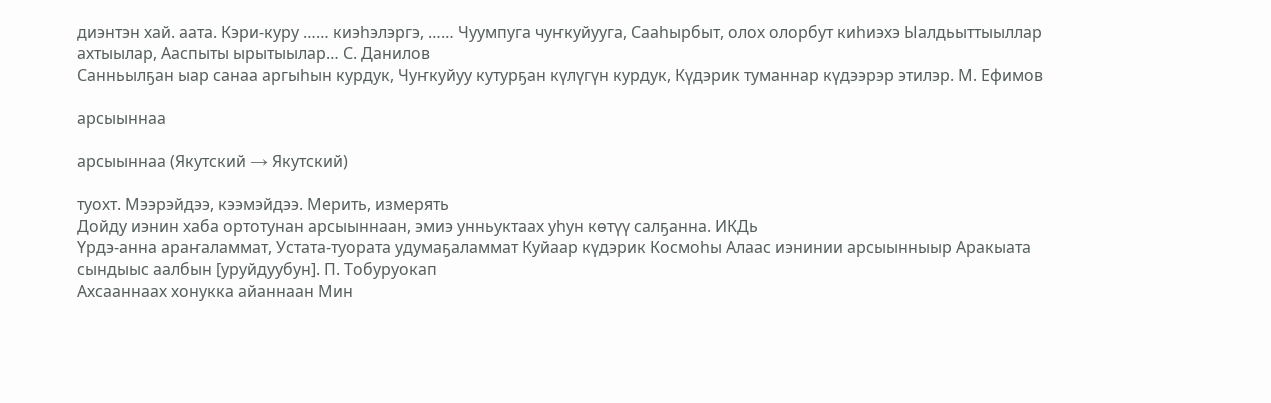диэнтэн хай. аата. Кэри-куру …… киэһэлэргэ, …… Чуумпуга чуҥкуйууга, Сааһырбыт, олох олорбут киһиэхэ Ыалдьыттыыллар ахтыылар, Ааспыты ырытыылар… С. Данилов
Санньылҕан ыар санаа аргыһын курдук, Чуҥкуйуу кутурҕан күлүгүн курдук, Күдэрик туманнар күдээрэр этилэр. М. Ефимов

арсыыннаа

арсыыннаа (Якутский → Якутский)

туохт. Мээрэйдээ, кээмэйдээ. Мерить, измерять
Дойду иэнин хаба ортотунан арсыыннаан, эмиэ унньуктаах уһун көтүү салҕанна. ИКДь
Үрдэ-анна араҥаламмат, Устата-туората удумаҕаламмат Куйаар күдэрик Космоһы Алаас иэнинии арсыынныыр Аракыата сындыыс аалбын [уруйдуубун]. П. Тобуруокап
Ахсааннаах хонукка айаннаан Мин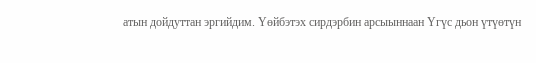атын дойдуттан эргийдим. Үөйбэтэх сирдэрбин арсыыннаан Үгүс дьон үтүөтүн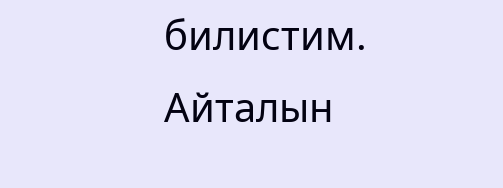билистим. Айталын